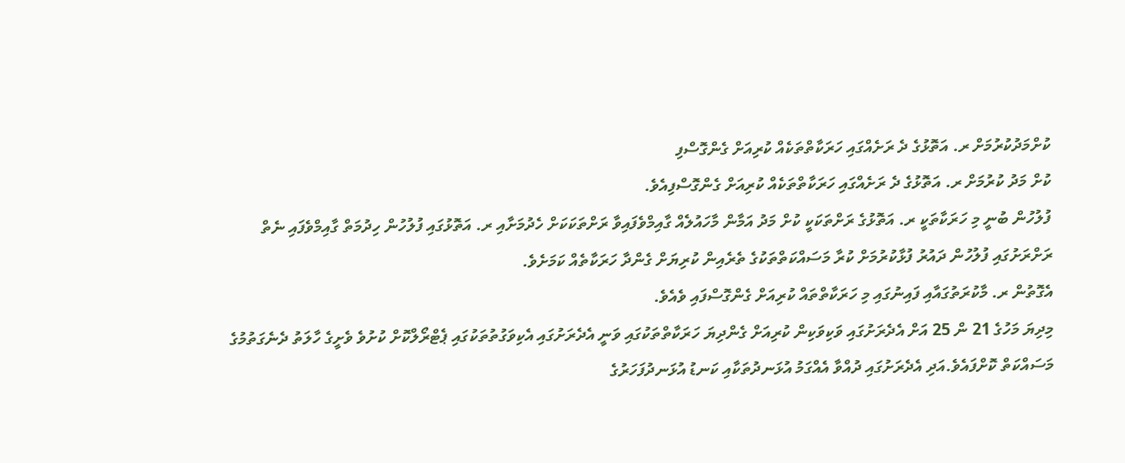ކުށްމަދުކުރުމަށް ރ. އަތޮޅުގެ ދެ ރަށެއްގައި ހަރަކާތްތަކެއް ކުރިއަށް ގެންގޮސްފި
ކުށް މަދު ކުރުމަށް ރ. އަތޮޅުގެ ދެ ރަށެއްގައި ހަރަކާތްތަކެއް ކުރިއަށް ގެންގޮސްފިއެވެ.
ފުލުހުން ބުނީ މި ހަރަކާތަކީ ރ. އަތޮޅުގެ ރަށްތަކަކީ ކުށް މަދު އަމާން މާހައުލެއް ގާއިމްވެފައިވާ ރަށްތަކަކަށް ހެދުމަށާއި ރ. އަތޮޅުގައި ފުލުހުން ހިދުމަތް ގާއިމްވެފައި ނެތް ރަށްރަށުގައި ފުލުހުން ދައުރު ފުޅާކުރުމަށް ކުރާ މަސައްކަތްތަކުގެ ތެރެއިން ކުރިޔަށް ގެންދާ ހަރަކާތެއް ކަމަށެވެ.
އެގޮތުން ރ. މާކުރަތުގައާއި ފައިނުގައި މި ހަރަކާތްތައް ކުރިއަށް ގެންގޮސްފައި ވެއެވެ.
މިދިޔަ މަހުގެ 21 ން 25 އަށް އެދެރަށުގައި ވަކިވަކިން ކުރިއަށް ގެންދިޔަ ހަރަކާތްތަކުގައި ވަނީ އެދެރަށުގައި އެކިވަގުތުތަކުގައި ޕެޓްރޯލްކޮށް ކުށުވެ ވެށީގެ ހާލަތު ދެނެގަތުމުގެ މަސައްކަތް ކޮށްފައެވެ.އަދި އެދެރަށުގައި ދުއްވާ އެއްގަމު އުޅަނދުތަކާއި ކަނޑު އުޅަނދުފަހަރުގެ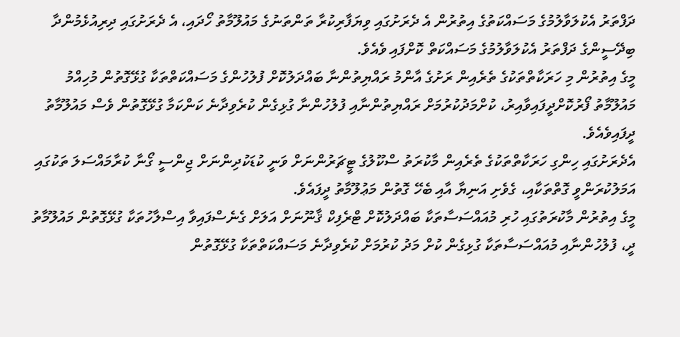ދަފްތަރު އެކުލަވާލުމުގެ މަސައްކަތުގެ އިތުރުން އެ ދެރަށުގައި ވިޔަފާރިކުރާ ތަންތަނުގެ މައުލޫމާތު ހޯދައި، އެ ދެރަށުގައި ދިރިއުޅެމުންދާ ބިދޭސީންގެ ދަފްތަރު އެކުލަވާލުމުގެ މަސައްކަތް ކޮށްފައި ވެއެވެ.
މީގެ އިތުރުން މި ހަރަކާތްތަކުގެ ތެރެއިން ރަށުގެ އާންމު ރައްޔިތުންނާ ބައްދަލުކޮށް ފުލުހުންގެ މަސައްކަތްތަކާ ގުޅޭގޮތުން މުހިއްމު މައުލޫމާތު ފޯރުކޮށްދީފައިވާއިރު، ކުށްމަދުކުރުމަށް ރައްޔިތުންނާއި ފުލުހުންނާ ގުޅިގެން ކުރެވިދާނެ ކަންކަމާ ގުޅޭގޮތުން ވެސް މައުލޫމާތު ދީފައިވެއެވެ.
އެދެރަށުގައި ހިންގި ހަރަކާތްތަކުގެ ތެރެއިން މާކުރަތު ސްކޫލުގެ ޓީޗަރުންނަށް ވަނީ ކުޑަކުދިންނަށް ޖިންސީ ގޯނާ ކުރާމައްސަލަ ތަކުގައި އަމަލުކުރަންވީ ގޮތްތަކާއި، ގެވެށި އަނިޔާ އާއި ބެހޭ ގޮތުން މަޢުލޫމާތު ދީފައެވެ.
މީގެ އިތުރުން މާކުރަތުގައި ހުރި މުއައްސަސާތަކާ ބައްދަލުކޮށް ޓްރެފިކް ޤާނޫނަށް އަލަށް ގެނެސްފައިވާ އިސްލާހުތަކާ ގުޅޭގޮތުން މައުލޫމާތު ދީ، ފުލުހުންނާއި މުއައްސަސާތަކާ ގުޅިގެން ކުށް މަދު ކުރުމަށް ކުރެވިދާނެ މަސައްކަތްތަކާ ގުޅޭގޮތުން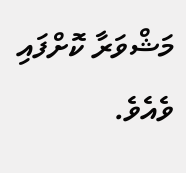މަޝްވަރާ ކޮށްފައި ވެއެވެ.